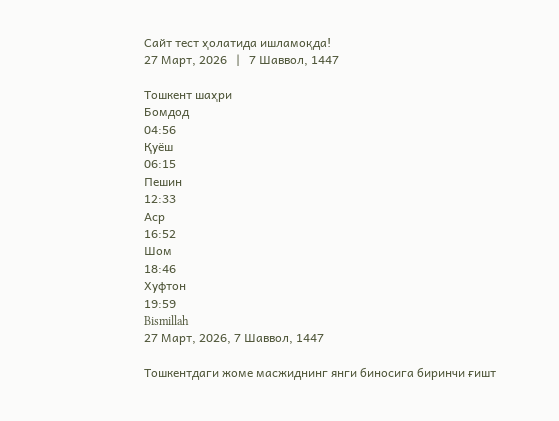Сайт тест ҳолатида ишламоқда!
27 Март, 2026   |   7 Шаввол, 1447

Тошкент шаҳри
Бомдод
04:56
Қуёш
06:15
Пешин
12:33
Аср
16:52
Шом
18:46
Хуфтон
19:59
Bismillah
27 Март, 2026, 7 Шаввол, 1447

Тошкентдаги жоме масжиднинг янги биносига биринчи ғишт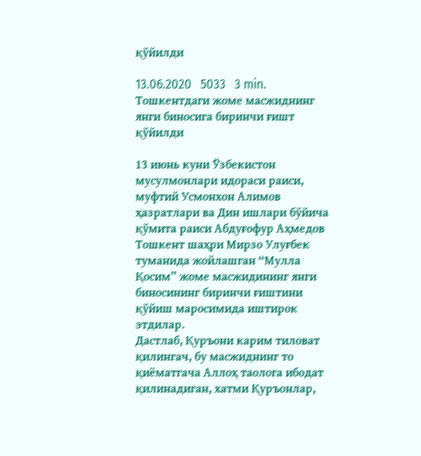қўйилди

13.06.2020   5033   3 min.
Тошкентдаги жоме масжиднинг янги биносига биринчи ғишт қўйилди

13 июнь куни Ўзбекистон мусулмонлари идораси раиси, муфтий Усмонхон Алимов ҳазратлари ва Дин ишлари бўйича қўмита раиси Абдуғофур Аҳмедов Тошкент шаҳри Мирзо Улуғбек туманида жойлашган “Мулла Қосим” жоме масжидининг янги биносининг биринчи ғиштини қўйиш маросимида иштирок этдилар.
Дастлаб, Қуръони карим тиловат қилингач, бу масжиднинг то қиёматгача Аллоҳ таолога ибодат қилинадиган, хатми Қуръонлар,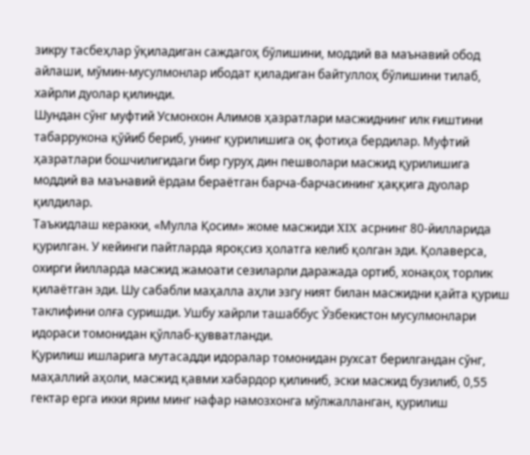зикру тасбеҳлар ўқиладиган саждагоҳ бўлишини, моддий ва маънавий обод айлаши, мўмин-мусулмонлар ибодат қиладиган байтуллоҳ бўлишини тилаб, хайрли дуолар қилинди.
Шундан сўнг муфтий Усмонхон Алимов ҳазратлари масжиднинг илк ғиштини табаррукона қўйиб бериб, унинг қурилишига оқ фотиҳа бердилар. Муфтий ҳазратлари бошчилигидаги бир гуруҳ дин пешволари масжид қурилишига моддий ва маънавий ёрдам бераётган барча-барчасининг ҳаққига дуолар қилдилар.
Таъкидлаш керакки, «Мулла Қосим» жоме масжиди XIX асрнинг 80-йилларида қурилган. У кейинги пайтларда яроқсиз ҳолатга келиб қолган эди. Қолаверса, охирги йилларда масжид жамоати сезиларли даражада ортиб, хонақоҳ торлик қилаётган эди. Шу сабабли маҳалла аҳли эзгу ният билан масжидни қайта қуриш таклифини олға суришди. Ушбу хайрли ташаббус Ўзбекистон мусулмонлари идораси томонидан қўллаб-қувватланди.
Қурилиш ишларига мутасадди идоралар томонидан рухсат берилгандан сўнг, маҳаллий аҳоли, масжид қавми хабардор қилиниб, эски масжид бузилиб, 0,55 гектар ерга икки ярим минг нафар намозхонга мўлжалланган, қурилиш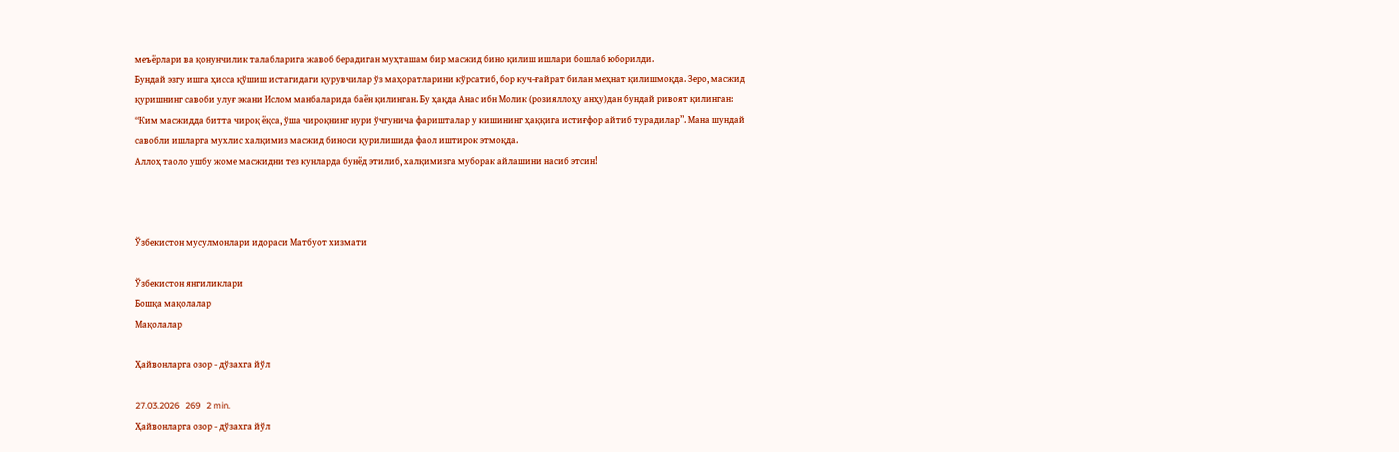меъёрлари ва қонунчилик талабларига жавоб берадиган муҳташам бир масжид бино қилиш ишлари бошлаб юборилди.
Бундай эзгу ишга ҳисса қўшиш истагидаги қурувчилар ўз маҳоратларини кўрсатиб, бор куч-ғайрат билан меҳнат қилишмоқда. Зеро, масжид қуришнинг савоби улуғ экани Ислом манбаларида баён қилинган. Бу ҳақда Анас ибн Молик (розияллоҳу анҳу)дан бундай ривоят қилинган: “Ким масжидда битта чироқ ёқса, ўша чироқнинг нури ўчгунича фаришталар у кишининг ҳаққига истиғфор айтиб турадилар”. Мана шундай савобли ишларга мухлис халқимиз масжид биноси қурилишида фаол иштирок этмоқда.
Аллоҳ таоло ушбу жоме масжидни тез кунларда бунёд этилиб, халқимизга муборак айлашини насиб этсин!



Ўзбекистон мусулмонлари идораси Матбуот хизмати

Ўзбекистон янгиликлари
Бошқа мақолалар
Мақолалар

Ҳайвонларга озор - дўзахга йўл

27.03.2026   269   2 min.
Ҳайвонларга озор - дўзахга йўл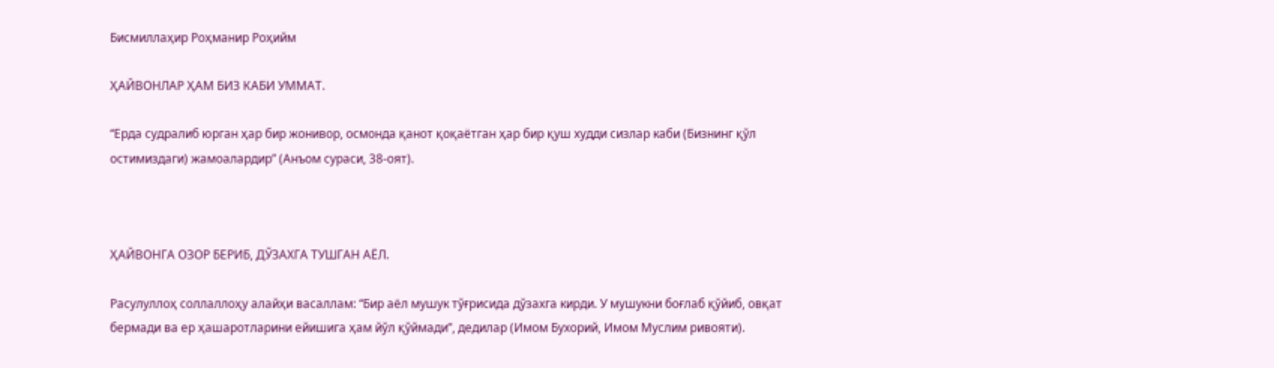Бисмиллаҳир Роҳманир Роҳийм

ҲАЙВОНЛАР ҲАМ БИЗ КАБИ УММАТ.

“Ерда судралиб юрган ҳар бир жонивор, осмонда қанот қоқаётган ҳар бир қуш худди сизлар каби (Бизнинг қўл остимиздаги) жамоалардир” (Анъом сураси, 38-оят).



ҲАЙВОНГА ОЗОР БЕРИБ, ДЎЗАХГА ТУШГАН АЁЛ.

Расулуллоҳ соллаллоҳу алайҳи васаллам: “Бир аёл мушук тўғрисида дўзахга кирди. У мушукни боғлаб қўйиб, овқат бермади ва ер ҳашаротларини ейишига ҳам йўл қўймади”, дедилар (Имом Бухорий, Имом Муслим ривояти).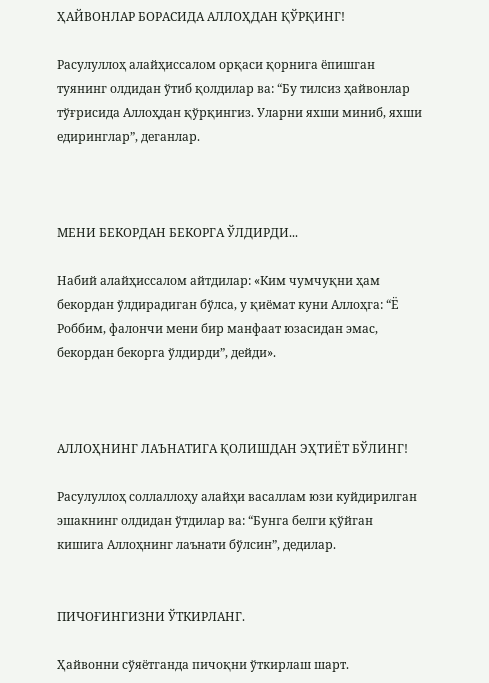ҲАЙВОНЛАР БОРАСИДА АЛЛОҲДАН ҚЎРҚИНГ!

Расулуллоҳ алайҳиссалом орқаси қорнига ёпишган туянинг олдидан ўтиб қолдилар ва: “Бу тилсиз ҳайвонлар тўғрисида Аллоҳдан қўрқингиз. Уларни яхши миниб, яхши едиринглар”, деганлар.



МЕНИ БЕКОРДАН БЕКОРГА ЎЛДИРДИ...

Набий алайҳиссалом айтдилар: «Ким чумчуқни ҳам бекордан ўлдирадиган бўлса, у қиёмат куни Аллоҳга: “Ё Роббим, фалончи мени бир манфаат юзасидан эмас, бекордан бекорга ўлдирди”, дейди».



АЛЛОҲНИНГ ЛАЪНАТИГА ҚОЛИШДАН ЭҲТИЁТ БЎЛИНГ!

Расулуллоҳ соллаллоҳу алайҳи васаллам юзи куйдирилган эшакнинг олдидан ўтдилар ва: “Бунга белги қўйган кишига Аллоҳнинг лаънати бўлсин”, дедилар.


ПИЧОҒИНГИЗНИ ЎТКИРЛАНГ.

Ҳайвонни сўяётганда пичоқни ўткирлаш шарт.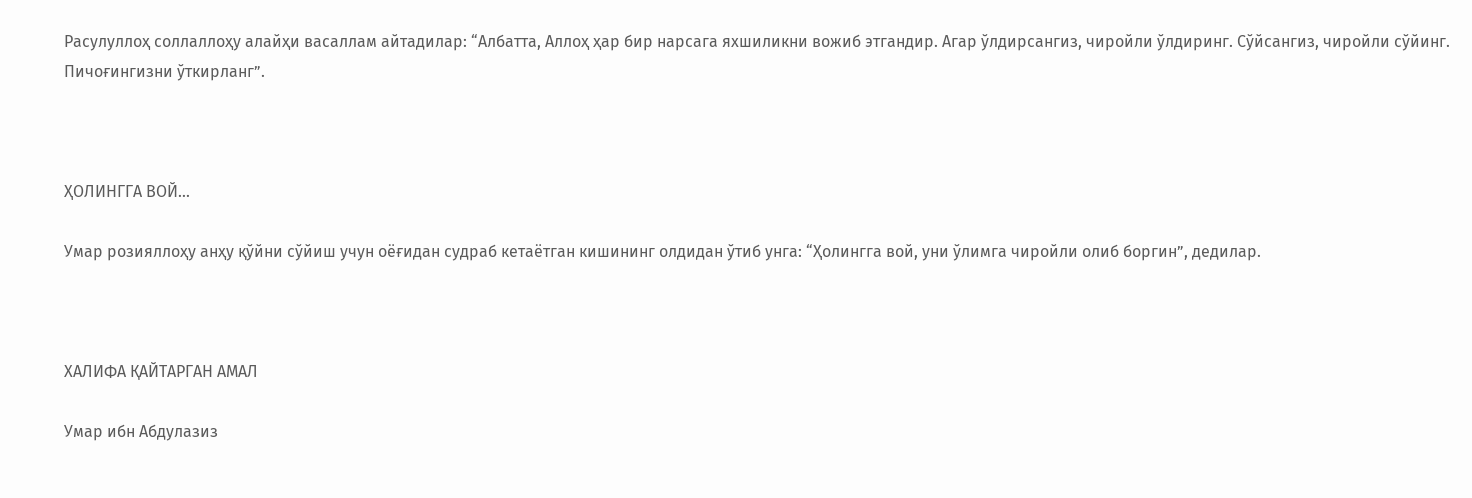Расулуллоҳ соллаллоҳу алайҳи васаллам айтадилар: “Албатта, Аллоҳ ҳар бир нарсага яхшиликни вожиб этгандир. Агар ўлдирсангиз, чиройли ўлдиринг. Сўйсангиз, чиройли сўйинг. Пичоғингизни ўткирланг”.



ҲОЛИНГГА ВОЙ...

Умар розияллоҳу анҳу қўйни сўйиш учун оёғидан судраб кетаётган кишининг олдидан ўтиб унга: “Ҳолингга вой, уни ўлимга чиройли олиб боргин”, дедилар.



ХАЛИФА ҚАЙТАРГАН АМАЛ

Умар ибн Абдулазиз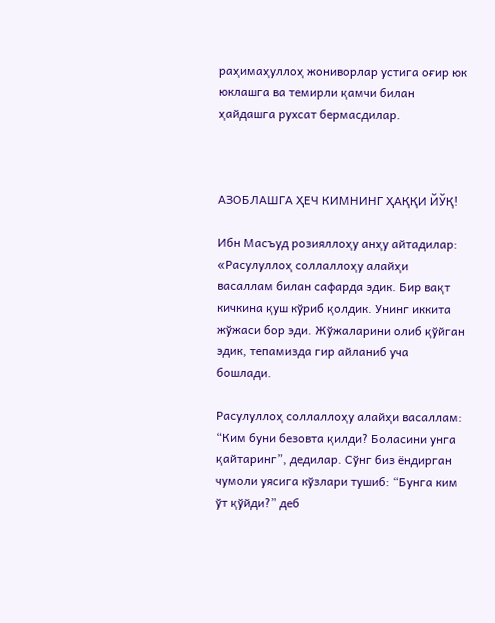раҳимаҳуллоҳ жониворлар устига оғир юк юклашга ва темирли қамчи билан ҳайдашга рухсат бермасдилар.



АЗОБЛАШГА ҲЕЧ КИМНИНГ ҲАҚҚИ ЙЎҚ!

Ибн Масъуд розияллоҳу анҳу айтадилар: «Расулуллоҳ соллаллоҳу алайҳи васаллам билан сафарда эдик. Бир вақт кичкина қуш кўриб қолдик. Унинг иккита жўжаси бор эди. Жўжаларини олиб қўйган эдик, тепамизда гир айланиб уча бошлади.

Расулуллоҳ соллаллоҳу алайҳи васаллам: “Ким буни безовта қилди? Боласини унга қайтаринг”, дедилар. Сўнг биз ёндирган чумоли уясига кўзлари тушиб: “Бунга ким ўт қўйди?” деб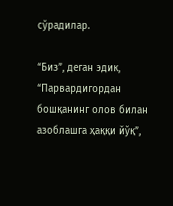сўрадилар.

“Биз”, деган эдик, “Парвардигордан бошқанинг олов билан азоблашга ҳаққи йўқ”,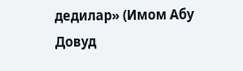дедилар» (Имом Абу Довуд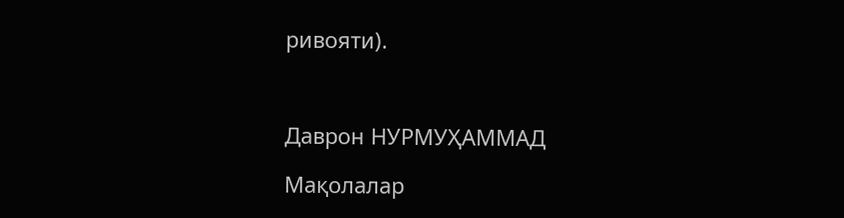ривояти).



Даврон НУРМУҲАММАД

Мақолалар